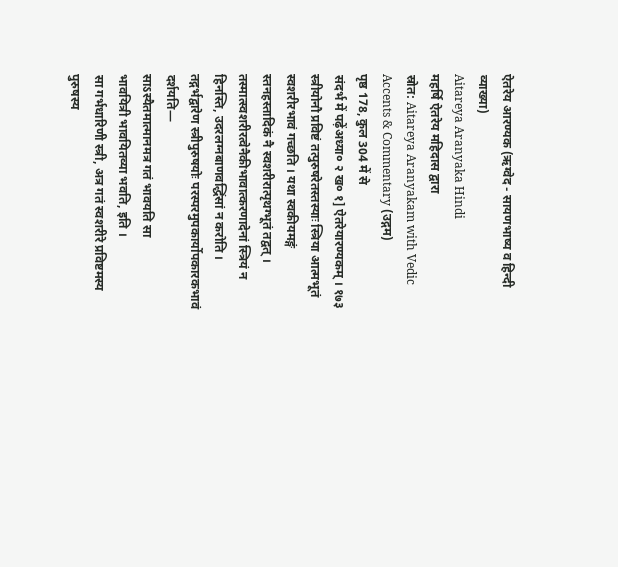ऐतरेय आरण्यक (ऋग्वेद - सायणभाष्य व हिन्दी व्याख्या)
Aitareya Aranyaka Hindi
महर्षि ऐतरेय महिदास द्वारा
स्रोत: Aitareya Aranyakam with Vedic Accents & Commentary (उद्गम)
पृष्ठ 178, कुल 304 में से
संदर्भ में पढ़ेंअध्या० २ ख० १] ऐतरेयारण्यकम् । १७३
स्त्रीयोनौ प्रविष्टं तत्पुरुषरेतस्तस्याः स्त्रिया आत्मभूतं स्वशरीरभावं गच्छति । यथा स्वकीयमङ्गं स्तनहस्तादिकं नै स्वशरीरात्पृथग्भूतं तद्वत् । तस्मात्स्वशरीरत्वेनैकीभावात्करणादेनां स्त्रियं न हिनस्ति, उदरलग्नबाणवद्धिंसां न करोति ।
तद्गर्भद्वारेण स्त्रीपुरुषयोः परस्परमुपकार्योपकारकभावं दर्शयति—
साऽस्यैतमात्मानमत्र गतं भावयति सा
भावयित्री भावयितव्या भवति, इति ।
सा गर्भधारिणी स्त्री, अत्र गतं स्वशरीरे प्रविष्टमस्य पुरुषस्य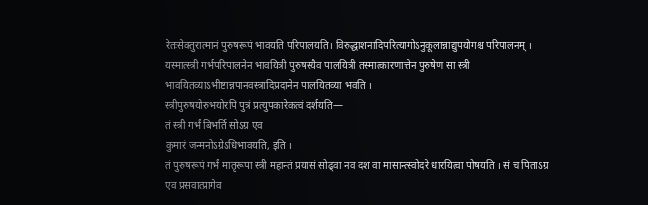रेतःसेक्तुरात्मानं पुरुषरूपं भावयति परिपालयति। विरुद्धाशनादिपरित्यागोऽनुकूलान्नाद्युपयोगश्च परिपालनम् । यस्मात्स्त्री गर्भपरिपालनेन भावयित्री पुरुषस्यैव पालयित्री तस्मात्कारणात्तेन पुरुषेण सा स्त्री भावयितव्याऽभीष्टान्नपानवस्त्रादिप्रदानेन पालयितव्या भवति ।
स्त्रीपुरुषयोरुभयोरपि पुत्रं प्रत्युपकारेकत्वं दर्शयति—
तं स्त्री गर्भं बिभर्ति सोऽग्र एव
कुमारं जन्मनोऽग्रेऽधिभावयति, इति ।
तं पुरुषरूपं गर्भं मातृरूपा स्त्री महान्तं प्रयासं सोढ्वा नव दश वा मासान्त्स्वोदरे धारयित्वा पोषयति । सं च पिताऽग्र एव प्रसवात्प्रागेव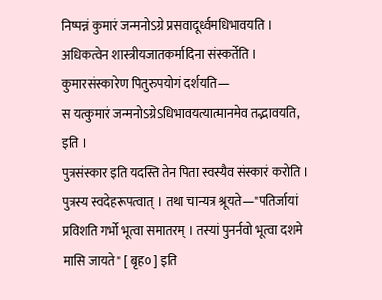निष्पन्नं कुमारं जन्मनोऽग्रे प्रसवादूर्ध्वमधिभावयति । अधिकत्वेन शास्त्रीयजातकर्मादिना संस्कर्तेति ।
कुमारसंस्कारेण पितुरुपयोगं दर्शयति—
स यत्कुमारं जन्मनोऽग्रेऽधिभावयत्यात्मानमेव तद्भावयति, इति ।
पुत्रसंस्कार इति यदस्ति तेन पिता स्वस्यैव संस्कारं करोति । पुत्रस्य स्वदेहरूपत्वात् । तथा चान्यत्र श्रूयते—"पतिर्जायां प्रविशति गर्भो भूत्वा समातरम् । तस्यां पुनर्नवो भूत्वा दशमे मासि जायते" [ बृह० ] इति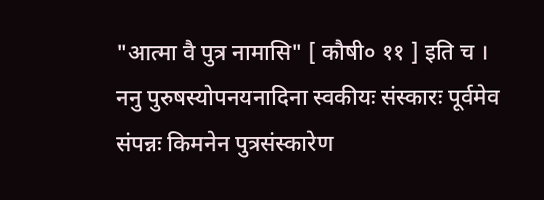"आत्मा वै पुत्र नामासि" [ कौषी० ११ ] इति च ।
ननु पुरुषस्योपनयनादिना स्वकीयः संस्कारः पूर्वमेव संपन्नः किमनेन पुत्रसंस्कारेण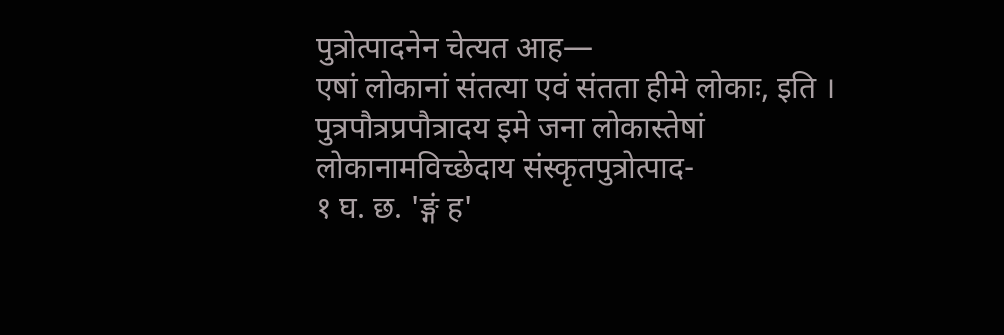पुत्रोत्पादनेन चेत्यत आह—
एषां लोकानां संतत्या एवं संतता हीमे लोकाः, इति ।
पुत्रपौत्रप्रपौत्रादय इमे जना लोकास्तेषां लोकानामविच्छेदाय संस्कृतपुत्रोत्पाद-
१ घ. छ. 'ङ्गं ह'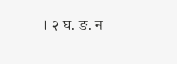। २ घ. ङ. न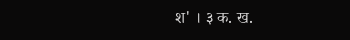श' । ३ क. ख.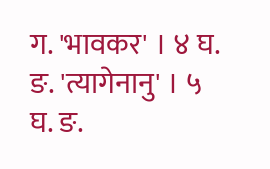ग. 'भावकर' । ४ घ. ङ. 'त्यागेनानु' । ५ घ. ङ.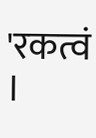'रकत्वं ।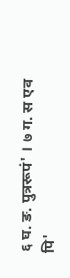६ घ. ङ. पुत्ररूपं' । ७ ग. स एव पि'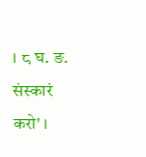। ८ घ. ङ. संस्कारं करो' ।